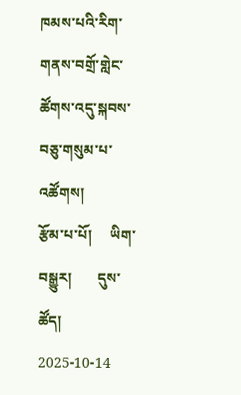ཁམས་པའི་རིག་གནས་བགྲོ་གླེང་ཚོགས་འདུ་སྐབས་བཅུ་གསུམ་པ་འཚོགས།
རྩོམ་པ་པོ།     ཡིག་བསྒྱུར།       དུས་ཚོད།   2025-10-14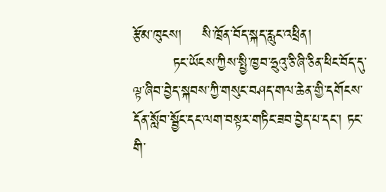རྩོམ་ཁུངས།    སི་ཁྲོན་བོད་སྐད་རླུང་འཕྲིན།
        ཏང་ཡོངས་ཀྱིས་སྤྱི་ཁྱབ་ཧྲུའུ་ཅི་ཞི་ཅིན་ཕིང་བོད་དུ་ལྟ་ཞིབ་བྱེད་སྐབས་ཀྱི་གསུང་བཤད་གལ་ཆེན་གྱི་དགོངས་དོན་སློབ་སྦྱོང་དང་ལག་བསྟར་གཏིང་ཟབ་བྱེད་པ་དང་། ཏང་གི་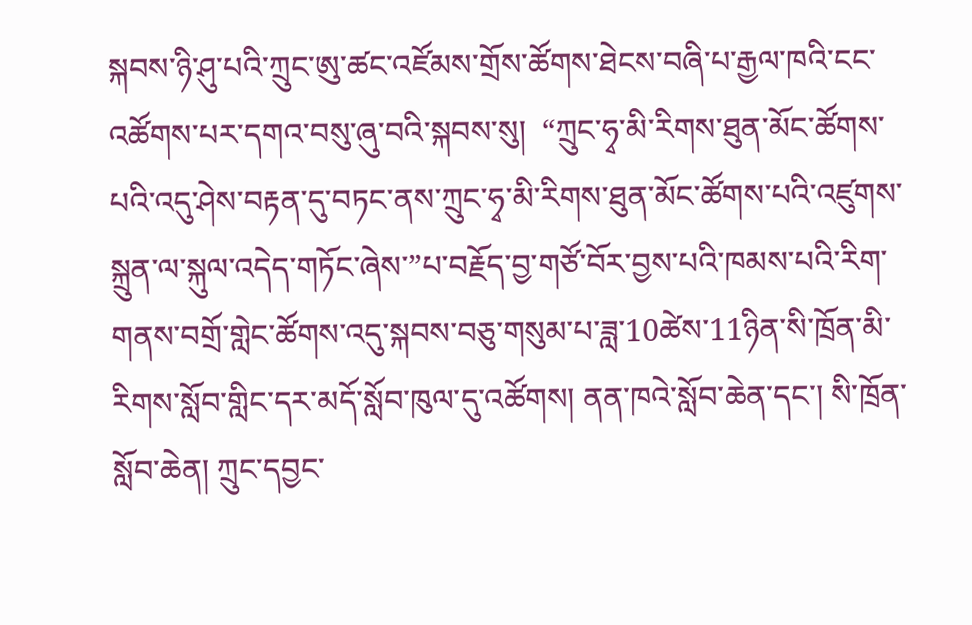སྐབས་ཉི་ཤུ་པའི་ཀྲུང་ཨུ་ཚང་འཛོམས་གྲོས་ཚོགས་ཐེངས་བཞི་པ་རྒྱལ་ཁའི་ངང་འཚོགས་པར་དགའ་བསུ་ཞུ་བའི་སྐབས་སུ།  “ཀྲུང་ཧྭ་མི་རིགས་ཐུན་མོང་ཚོགས་པའི་འདུ་ཤེས་བརྟན་དུ་བཏང་ནས་ཀྲུང་ཧྭ་མི་རིགས་ཐུན་མོང་ཚོགས་པའི་འཛུགས་སྐྲུན་ལ་སྐུལ་འདེད་གཏོང་ཞེས་”པ་བརྗོད་བྱ་གཙོ་བོར་བྱས་པའི་ཁམས་པའི་རིག་གནས་བགྲོ་གླེང་ཚོགས་འདུ་སྐབས་བཅུ་གསུམ་པ་ཟླ་10ཚེས་11ཉིན་སི་ཁྲོན་མི་རིགས་སློབ་གླིང་དར་མདོ་སློབ་ཁུལ་དུ་འཚོགས། ནན་ཁའེ་སློབ་ཆེན་དང་། སི་ཁྲོན་སློབ་ཆེན། ཀྲུང་དབྱང་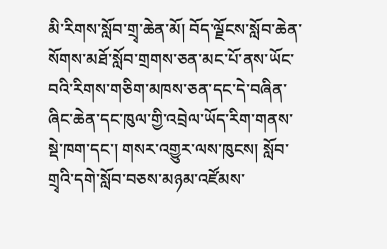མི་རིགས་སློབ་གྲྭ་ཆེན་མོ། བོད་ལྗོངས་སློབ་ཆེན་སོགས་མཐོ་སློབ་གྲགས་ཅན་མང་པོ་ནས་ཡོང་བའི་རིགས་གཅིག་མཁས་ཅན་དང་དེ་བཞིན་ཞིང་ཆེན་དང་ཁུལ་གྱི་འབྲེལ་ཡོད་རིག་གནས་སྡེ་ཁག་དང་། གསར་འགྱུར་ལས་ཁུངས། སློབ་གྲྭའི་དགེ་སློབ་བཅས་མཉམ་འཛོམས་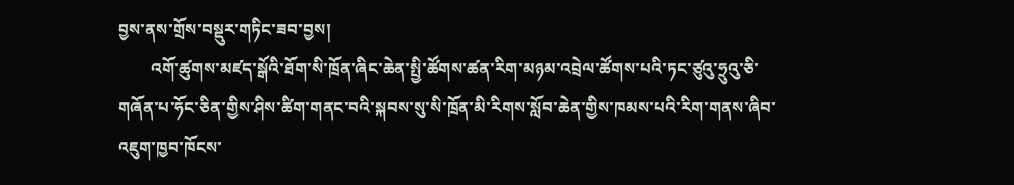བྱས་ནས་གྲོས་བསྡུར་གཏིང་ཟབ་བྱས།
        འགོ་ཚུགས་མཛད་སྒོའི་ཐོག་སི་ཁྲོན་ཞིང་ཆེན་སྤྱི་ཚོགས་ཚན་རིག་མཉམ་འབྲེལ་ཚོགས་པའི་ཏང་ཙུའུ་ཧྲུའུ་ཅི་གཞོན་པ་ཧོང་ཅིན་གྱིས་ཤིས་ཚིག་གནང་བའི་སྐབས་སུ་སི་ཁྲོན་མི་རིགས་སློབ་ཆེན་གྱིས་ཁམས་པའི་རིག་གནས་ཞིབ་འཇུག་ཁྱབ་ཁོངས་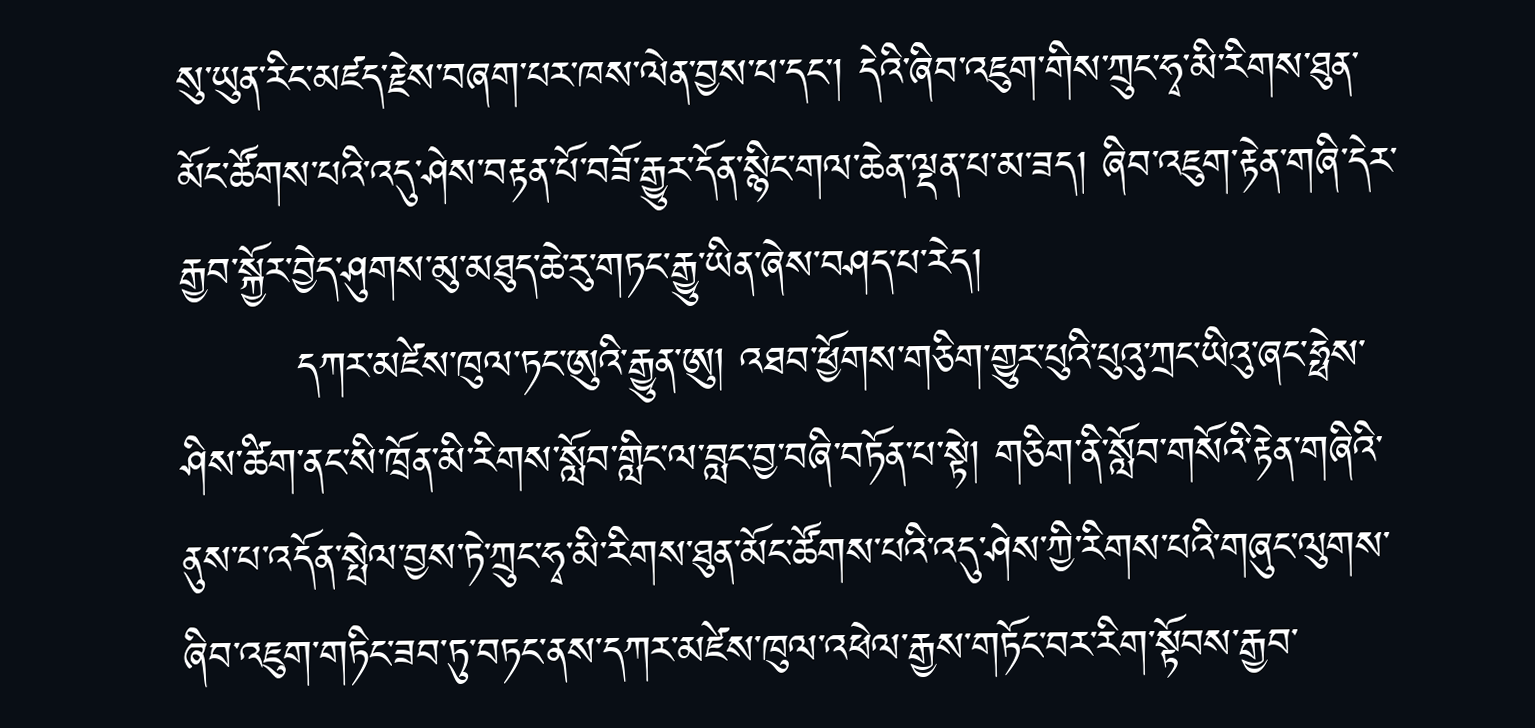སུ་ཡུན་རིང་མཛད་རྗེས་བཞག་པར་ཁས་ལེན་བྱས་པ་དང་། དེའི་ཞིབ་འཇུག་གིས་ཀྲུང་ཧྭ་མི་རིགས་ཐུན་མོང་ཚོགས་པའི་འདུ་ཤེས་བརྟན་པོ་བཟོ་རྒྱུར་དོན་སྙིང་གལ་ཆེན་ལྡན་པ་མ་ཟད། ཞིབ་འཇུག་རྟེན་གཞི་དེར་རྒྱབ་སྐྱོར་བྱེད་ཤུགས་མུ་མཐུད་ཆེ་རུ་གཏང་རྒྱུ་ཡིན་ཞེས་བཤད་པ་རེད།
        དཀར་མཛེས་ཁུལ་ཏང་ཨུའི་རྒྱུན་ཨུ། འཐབ་ཕྱོགས་གཅིག་གྱུར་པུའི་པུའུ་ཀྲང་ཡིའུ་ཞང་ཧྥེས་ཤིས་ཚིག་ནང་སི་ཁྲོན་མི་རིགས་སློབ་གླིང་ལ་བླང་བྱ་བཞི་བཏོན་པ་སྟེ། གཅིག་ནི་སློབ་གསོའི་རྟེན་གཞིའི་ནུས་པ་འདོན་སྤེལ་བྱས་ཏེ་ཀྲུང་ཧྭ་མི་རིགས་ཐུན་མོང་ཚོགས་པའི་འདུ་ཤེས་ཀྱི་རིགས་པའི་གཞུང་ལུགས་ཞིབ་འཇུག་གཏིང་ཟབ་ཏུ་བཏང་ནས་དཀར་མཛེས་ཁུལ་འཕེལ་རྒྱས་གཏོང་བར་རིག་སྟོབས་རྒྱབ་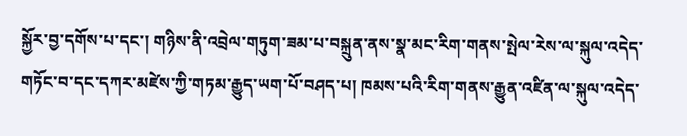སྐྱོར་བྱ་དགོས་པ་དང་། གཉིས་ནི་འབྲེལ་གཏུག་ཟམ་པ་བསྐྲུན་ནས་སྣ་མང་རིག་གནས་སྤེལ་རེས་ལ་སྐུལ་འདེད་གཏོང་བ་དང་དཀར་མཛེས་ཀྱི་གཏམ་རྒྱུད་ཡག་པོ་བཤད་པ། ཁམས་པའི་རིག་གནས་རྒྱུན་འཛིན་ལ་སྐུལ་འདེད་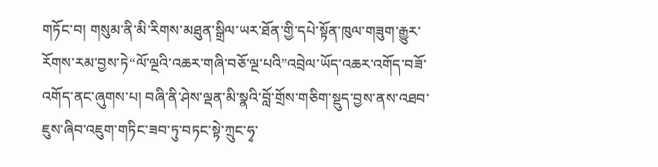གཏོང་བ། གསུམ་ནི་མི་རིགས་མཐུན་སྒྲིལ་ཡར་ཐོན་གྱི་དཔེ་སྟོན་ཁུལ་གཟུག་རྒྱུར་རོགས་རམ་བྱས་ཏེ“ལོ་ལྔའི་འཆར་གཞི་བཅོ་ལྔ་པའི”འབྲེལ་ཡོད་འཆར་འགོད་བཟོ་འགོད་ནང་ཞུགས་པ། བཞི་ནི་ཤེས་ལྡན་མི་སྣའི་བློ་གྲོས་གཅིག་སྡུད་བྱས་ནས་འཐབ་ཇུས་ཞིབ་འཇུག་གཏིང་ཟབ་ཏུ་བཏང་སྟེ་ཀྲུང་ཧྭ་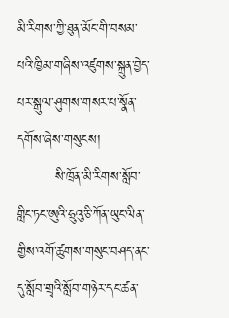མི་རིགས་ཀྱི་ཐུན་མོང་གི་བསམ་པའི་ཁྱིམ་གཞིས་འཛུགས་སྐྲུན་བྱེད་པར་སྒུལ་ཤུགས་གསར་པ་སྣོན་དགོས་ཞེས་གསུངས།
        སི་ཁྲོན་མི་རིགས་སློབ་གླིང་ཏང་ཨུའི་ཧྲུའུ་ཅི་ཀོན་ཡུང་ལིན་གྱིས་འགོ་ཚུགས་གསུང་བཤད་ནང་དུ་སློབ་གྲྭའི་སློབ་གཉེར་དང་ཚན་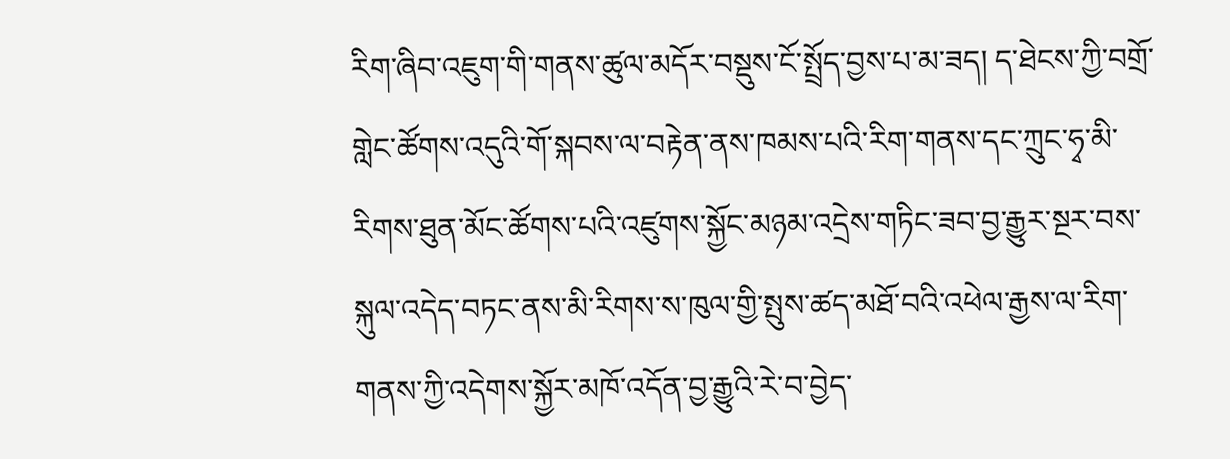རིག་ཞིབ་འཇུག་གི་གནས་ཚུལ་མདོར་བསྡུས་ངོ་སྤྲོད་བྱས་པ་མ་ཟད། ད་ཐེངས་ཀྱི་བགྲོ་གླེང་ཚོགས་འདུའི་གོ་སྐབས་ལ་བརྟེན་ནས་ཁམས་པའི་རིག་གནས་དང་ཀྲུང་ཧྭ་མི་རིགས་ཐུན་མོང་ཚོགས་པའི་འཛུགས་སྐྱོང་མཉམ་འདྲེས་གཏིང་ཟབ་བྱ་རྒྱུར་སྔར་བས་སྐུལ་འདེད་བཏང་ནས་མི་རིགས་ས་ཁུལ་གྱི་སྤུས་ཚད་མཐོ་བའི་འཕེལ་རྒྱས་ལ་རིག་གནས་ཀྱི་འདེགས་སྐྱོར་མཁོ་འདོན་བྱ་རྒྱུའི་རེ་བ་བྱེད་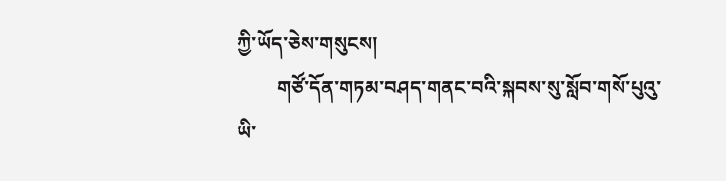ཀྱི་ཡོད་ཅེས་གསུངས།
        གཙོ་དོན་གཏམ་བཤད་གནང་བའི་སྐབས་སུ་སློབ་གསོ་པུའུ་ཡི་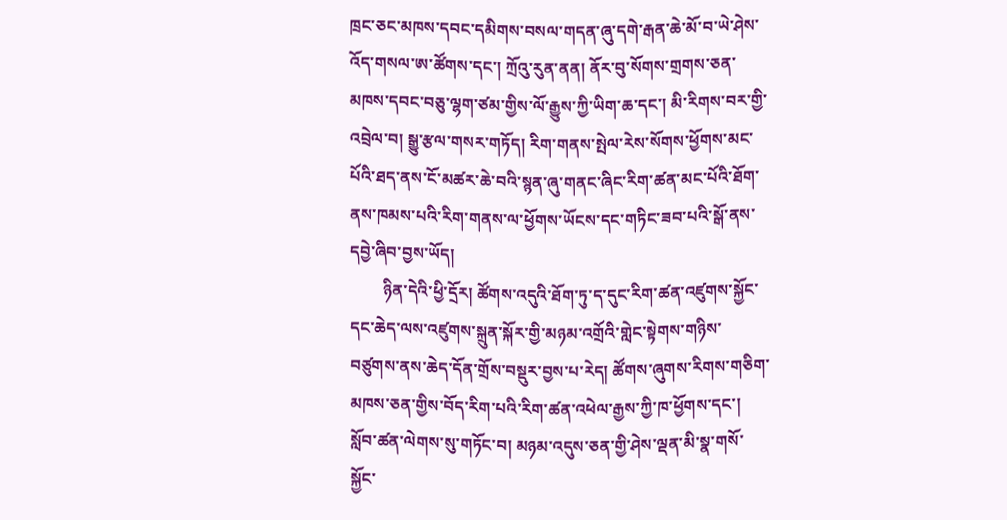ཁྲང་ཅང་མཁས་དབང་དམིགས་བསལ་གདན་ཞུ་དགེ་རྒན་ཆེ་མོ་བ་ཡེ་ཤེས་འོད་གསལ་ཨ་ཚོགས་དང་། ཀྲོའུ་རུན་ནན། ནོར་བུ་སོགས་གྲགས་ཅན་མཁས་དབང་བཅུ་ལྷག་ཙམ་གྱིས་ལོ་རྒྱུས་ཀྱི་ཡིག་ཆ་དང་། མི་རིགས་བར་གྱི་འབྲེལ་བ། སྒྱུ་རྩལ་གསར་གཏོད། རིག་གནས་སྤེལ་རེས་སོགས་ཕྱོགས་མང་པོའི་ཐད་ནས་ངོ་མཚར་ཆེ་བའི་སྙན་ཞུ་གནང་ཞིང་རིག་ཚན་མང་པོའི་ཐོག་ནས་ཁམས་པའི་རིག་གནས་ལ་ཕྱོགས་ཡོངས་དང་གཏིང་ཟབ་པའི་སྒོ་ནས་དབྱེ་ཞིབ་བྱས་ཡོད།
        ཉིན་དེའི་ཕྱི་དྲོར། ཚོགས་འདུའི་ཐོག་ཏུ་ད་དུང་རིག་ཚན་འཛུགས་སྐྱོང་དང་ཆེད་ལས་འཛུགས་སྐྲུན་སྐོར་གྱི་མཉམ་འགྲོའི་གླེང་སྟེགས་གཉིས་བཙུགས་ནས་ཆེད་དོན་གྲོས་བསྡུར་བྱས་པ་རེད། ཚོགས་ཞུགས་རིགས་གཅིག་མཁས་ཅན་གྱིས་བོད་རིག་པའི་རིག་ཚན་འཕེལ་རྒྱས་ཀྱི་ཁ་ཕྱོགས་དང་། སློབ་ཚན་ལེགས་སུ་གཏོང་བ། མཉམ་འདུས་ཅན་གྱི་ཤེས་ལྡན་མི་སྣ་གསོ་སྐྱོང་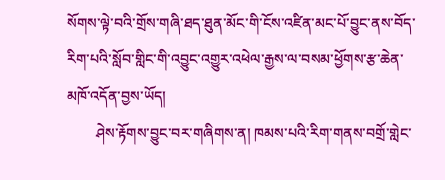སོགས་ལྟེ་བའི་གྲོས་གཞི་ཐད་ཐུན་མོང་གི་ངོས་འཛིན་མང་པོ་བྱུང་ནས་བོད་རིག་པའི་སློབ་གླིང་གི་འབྱུང་འགྱུར་འཕེལ་རྒྱས་ལ་བསམ་ཕྱོགས་རྩ་ཆེན་མཁོ་འདོན་བྱས་ཡོད།
        ཤེས་རྟོགས་བྱུང་བར་གཞིགས་ན། ཁམས་པའི་རིག་གནས་བགྲོ་གླེང་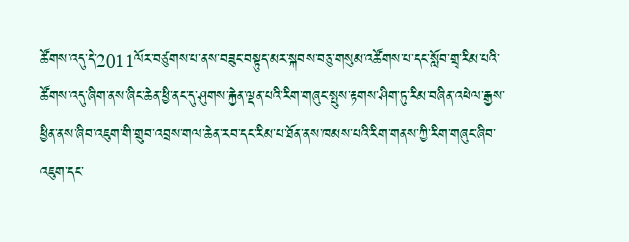ཚོགས་འདུ་དེ་2011ལོར་བཙུགས་པ་ནས་བཟུང་བསྟུད་མར་སྐབས་བཅུ་གསུམ་འཚོགས་པ་དང་སློབ་གྲྭ་རིམ་པའི་ཚོགས་འདུ་ཞིག་ནས་ཞིང་ཆེན་ཕྱི་ནང་དུ་ཤུགས་རྐྱེན་ལྡན་པའི་རིག་གཞུང་སྤུས་རྟགས་ཤིག་ཏུ་རིམ་བཞིན་འཕེལ་རྒྱས་ཕྱིན་ནས་ཞིབ་འཇུག་གི་གྲུབ་འབྲས་གལ་ཆེན་རབ་དང་རིམ་པ་ཐོན་ནས་ཁམས་པའི་རིག་གནས་ཀྱི་རིག་གཞུང་ཞིབ་འཇུག་དང་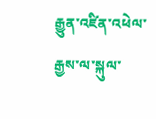རྒྱུན་འཛིན་འཕེལ་རྒྱས་ལ་སྐུལ་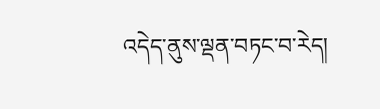འདེད་ནུས་ལྡན་བཏང་བ་རེད།